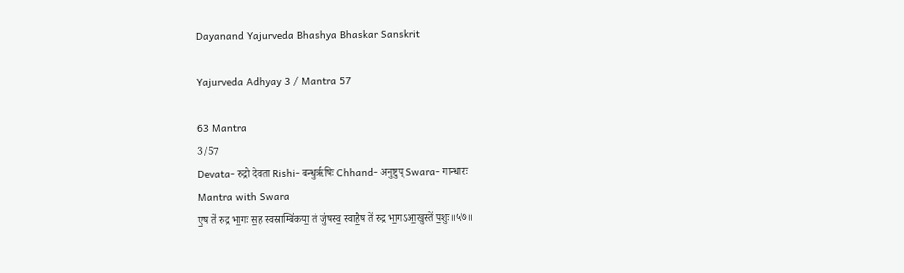Dayanand Yajurveda Bhashya Bhaskar Sanskrit

Yajurveda Adhyay 3 / Mantra 57

63 Mantra
3/57
Devata- रुद्रो देवता Rishi- बन्धुर्ऋषिः Chhand- अनुष्टुप् Swara- गान्धारः
Mantra with Swara
ए॒ष ते॑ रुद्र भा॒गः स॒ह स्वस्राम्बि॑कया॒ तं जु॑षस्व॒ स्वाहै॒ष ते॑ रुद्र भा॒गऽआ॒खुस्ते॑ प॒शुः॥५७॥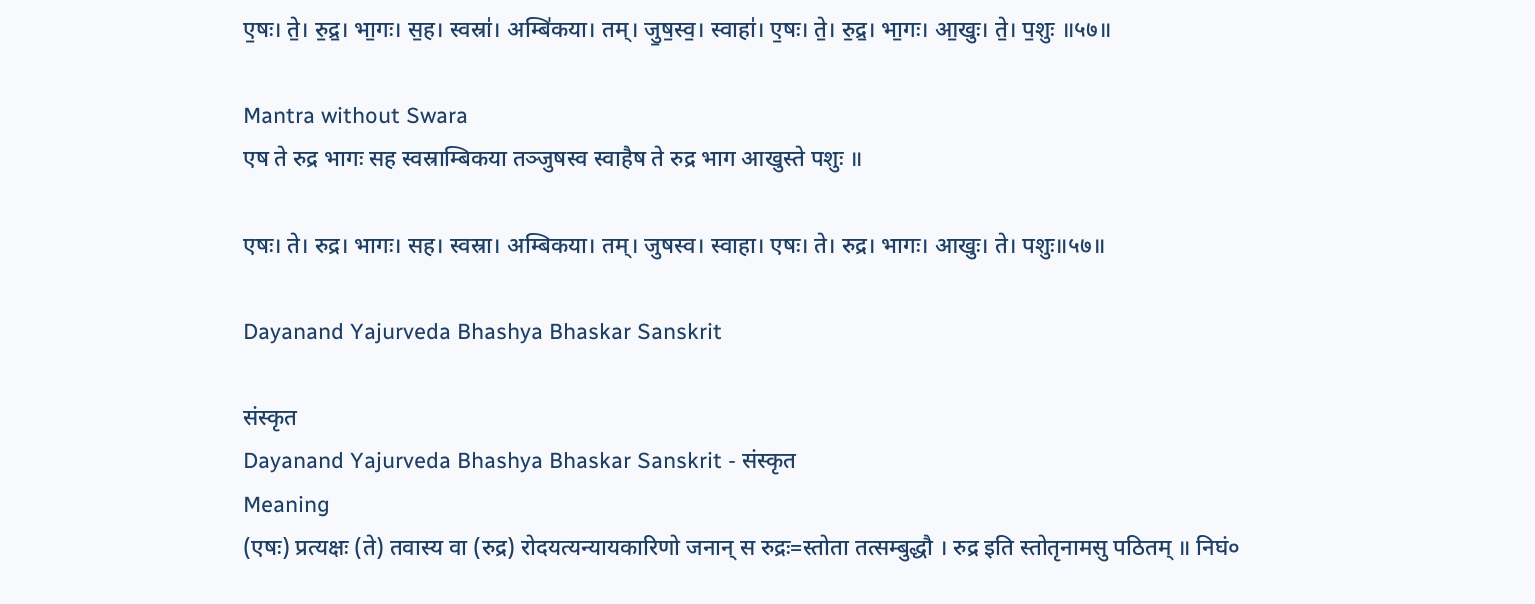ए॒षः। ते॒। रु॒द्र॒। भा॒गः। स॒ह। स्वस्रा॑। अम्बि॑कया। तम्। जु॒ष॒स्व॒। स्वाहा॑। ए॒षः। ते॒। रु॒द्र॒। भा॒गः। आ॒खुः। ते॒। प॒शुः ॥५७॥

Mantra without Swara
एष ते रुद्र भागः सह स्वस्राम्बिकया तञ्जुषस्व स्वाहैष ते रुद्र भाग आखुस्ते पशुः ॥

एषः। ते। रुद्र। भागः। सह। स्वस्रा। अम्बिकया। तम्। जुषस्व। स्वाहा। एषः। ते। रुद्र। भागः। आखुः। ते। पशुः॥५७॥

Dayanand Yajurveda Bhashya Bhaskar Sanskrit

संस्कृत
Dayanand Yajurveda Bhashya Bhaskar Sanskrit - संस्कृत
Meaning
(एषः) प्रत्यक्षः (ते) तवास्य वा (रुद्र) रोदयत्यन्यायकारिणो जनान् स रुद्रः=स्तोता तत्सम्बुद्धौ । रुद्र इति स्तोतृनामसु पठितम् ॥ निघं०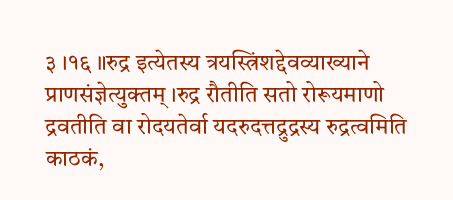३ ।१६ ॥रुद्र इत्येतस्य त्रयस्त्रिंशद्देवव्याख्याने प्राणसंज्ञेत्युक्तम् ।रुद्र रौतीति सतो रोरूयमाणो द्रवतीति वा रोदयतेर्वा यदरुदत्तद्रुद्रस्य रुद्रत्वमिति काठकं,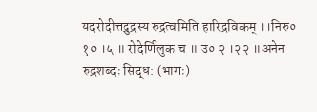यदरोदीत्तद्रुद्रस्य रुद्रत्वमिति हारिद्रविकम् ।।निरु० १० ।५ ॥ रोदेर्णिलुक च ॥ उ० २ ।२२ ॥अनेन रुद्रशब्दः सिद्ध: (भागः)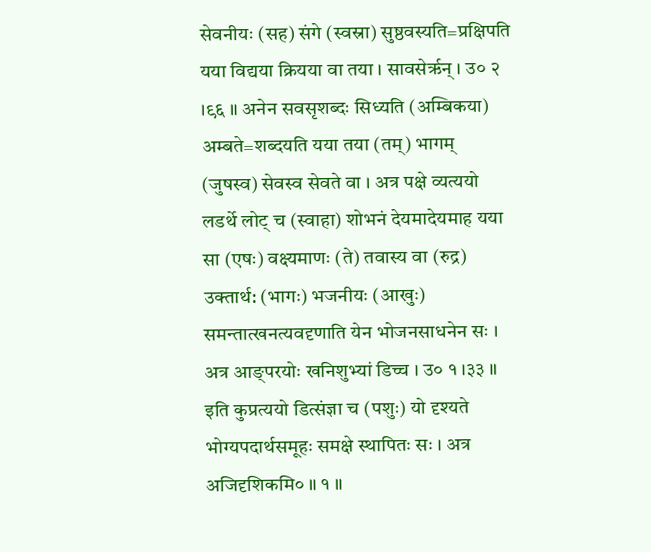सेवनीयः (सह) संगे (स्वस्रा) सुष्ठवस्यति=प्रक्षिपति यया विद्यया क्रियया वा तया । सावसेर्ऋन् । उ० २ ।९६ ॥ अनेन सवसृशब्दः सिध्यति (अम्बिकया) अम्बते=शब्दयति यया तया (तम्) भागम् (जुषस्व) सेवस्व सेवते वा । अत्र पक्षे व्यत्ययो लडर्थे लोट् च (स्वाहा) शोभनं देयमादेयमाह यया सा (एषः) वक्ष्यमाणः (ते) तवास्य वा (रुद्र) उक्तार्थ: (भागः) भजनीयः (आखुः) समन्तात्खनत्यवदृणाति येन भोजनसाधनेन सः । अत्र आङ्परयोः खनिशुभ्यां डिच्च । उ० १ ।३३ ॥ इति कुप्रत्ययो डित्संज्ञा च (पशुः) यो दृश्यते भोग्यपदार्थसमूहः समक्षे स्थापितः सः । अत्र अजिदृशिकमि० ॥ १ ॥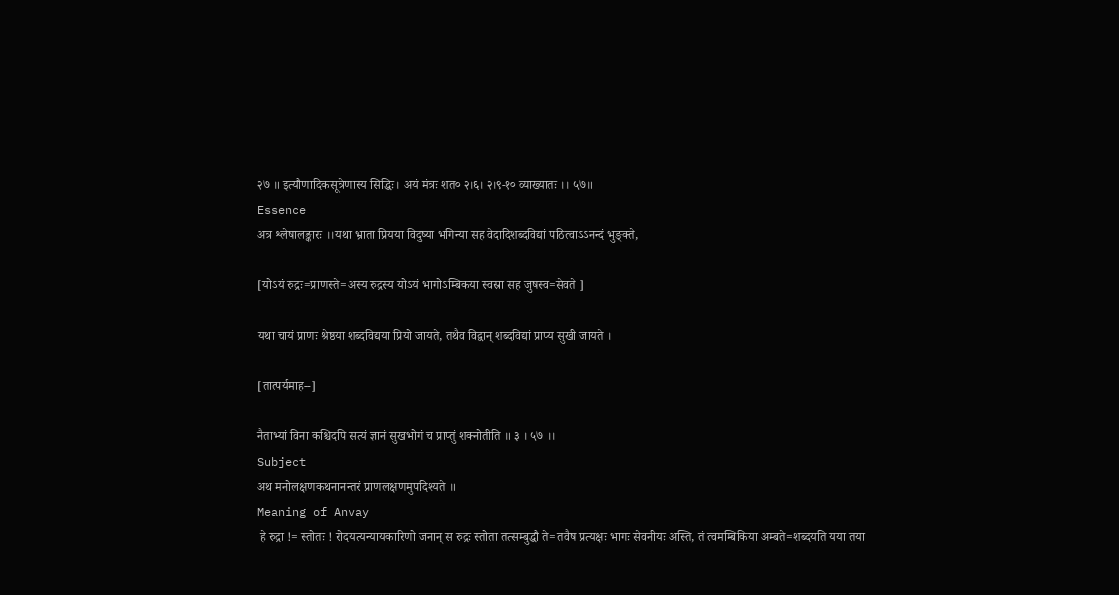२७ ॥ इत्यौणादिकसूत्रेणास्य सिद्धिः। अयं मंत्रः शत० २।६। २।९-१० व्याख्यातः ।। ५७॥
Essence
अत्र श्लेषालङ्कारः ।।यथा भ्राता प्रियया विदुष्या भगिन्या सह वेदादिशब्दविद्यां पठित्वाऽऽनन्दं भुङ्क्ते,

[योऽयं रुद्रः=प्राणस्ते=अस्य रुद्रस्य योऽयं भागोऽम्बिकया स्वस्रा सह जुषस्व=सेवते ]

यथा चायं प्राणः श्रेष्ठया शब्दविद्यया प्रियो जायते, तथैव विद्वान् शब्दविद्यां प्राप्य सुखी जायते ।

[तात्पर्यमाह--]

नैताभ्यां विना कश्चिदपि सत्यं ज्ञानं सुखभोगं च प्राप्तुं शक्नोतीति ॥ ३ । ५७ ।।
Subject
अथ मनोलक्षणकथनानन्तरं प्राणलक्षणमुपदिश्यते ॥
Meaning of Anvay
 हे रुद्रा != स्तोतः ! रोदयत्यन्यायकारिणो जनान् स रुद्रः स्तोता तत्सम्बुद्धौ ते=तवैष प्रत्यक्षः भागः सेवनीयः अस्ति, तं त्वमम्बिकिया अम्बते=शब्दयति यया तया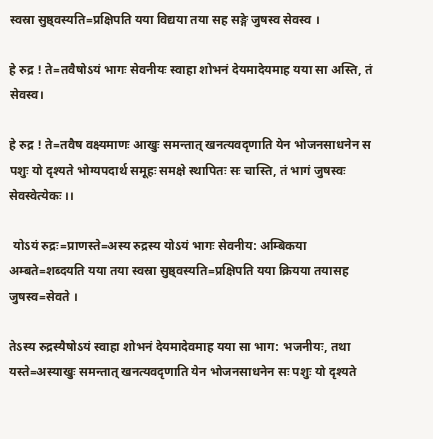स्वस्रा सुष्ठ्वस्यति=प्रक्षिपति यया विद्यया तया सह सङ्गे जुषस्व सेवस्व ।

हे रुद्र ! ते=तवैषोऽयं भागः सेवनीयः स्वाहा शोभनं देयमादेयमाह यया सा अस्ति, तं सेवस्व।

हे रुद्र ! ते=तवैष वक्ष्यमाणः आखुः समन्तात् खनत्यवदृणाति येन भोजनसाधनेन स पशुः यो दृश्यते भोग्यपदार्थ समूहः समक्षे स्थापितः सः चास्ति, तं भागं जुषस्वः सेवस्वेत्येकः ।।

 योऽयं रुद्रः=प्राणस्ते=अस्य रुद्रस्य योऽयं भागः सेवनीय: अम्बिकया अम्बते=शब्दयति यया तया स्वस्रा सुष्ठ्वस्यति=प्रक्षिपति यया क्रियया तयासह जुषस्व=सेवते ।

तेऽस्य रुद्रस्यैषोऽयं स्वाहा शोभनं देयमादेवमाह यया सा भाग: भजनीयः, तथा यस्ते=अस्याखुः समन्तात् खनत्यवदृणाति येन भोजनसाधनेन सः पशुः यो दृश्यते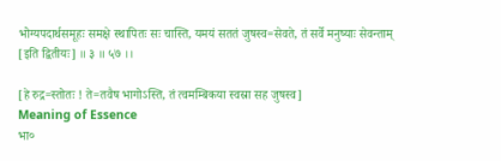भोग्यपदार्थसमूहः समक्षे स्थापितः सः चास्ति, यमयं सततं जुषस्व=सेवते, तं सर्वे मनुष्याः सेवन्ताम् [इति द्वितीयः] ॥ ३ ॥ ५७ ।।

[हे रुद्र=स्तोतः ! ते=तवैष भागोऽस्ति, तं त्वमम्बिकया स्वस्रा सह जुषस्व]
Meaning of Essence
भा०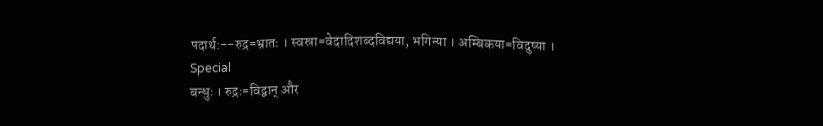पदार्थ:--रुद्र=भ्रातः । स्वस्रा=वेदादिशब्दविद्यया, भगिन्या । अम्बिकया=विदुष्या ।
Special
बन्धुः । रुद्रः=विद्वान् और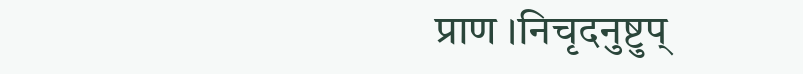प्राण ।निचृदनुष्टुप्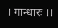। गान्धारः ।।